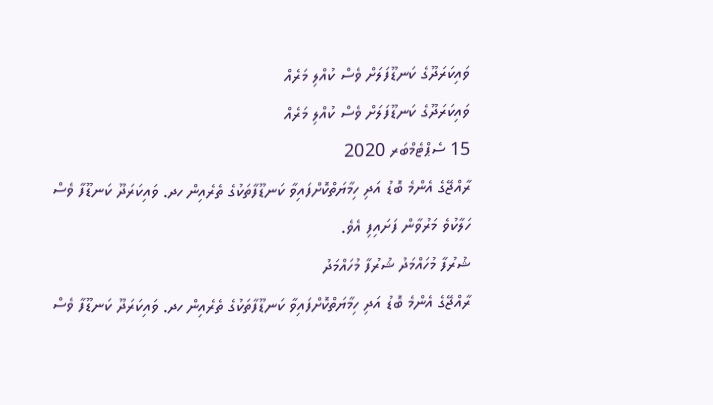ވައިކަރަދޫގެ ކަނޑޫފަލަށް ވެސް ކުއްލި މަރެއް
ވައިކަރަދޫގެ ކަނޑޫފަލަށް ވެސް ކުއްލި މަރެއް
15 ސެޕްޓެމްބަރ 2020
ރާއްޖޭގެ އެންމެ ބޮޑު އަދި ހިމާޔަތްކޮށްފައިވާ ކަނޑޫފާތަކުގެ ތެރެއިން ހދ. ވައިކަރަދޫ ކަނޑޫފާ ވެސް ހަލާކުވެ މަރުވާން ފަށައިފި އެވެ.
ޝުރުފާ މުހައްމަދު ޝުރުފާ މުހައްމަދު
ރާއްޖޭގެ އެންމެ ބޮޑު އަދި ހިމާޔަތްކޮށްފައިވާ ކަނޑޫފާތަކުގެ ތެރެއިން ހދ. ވައިކަރަދޫ ކަނޑޫފާ ވެސް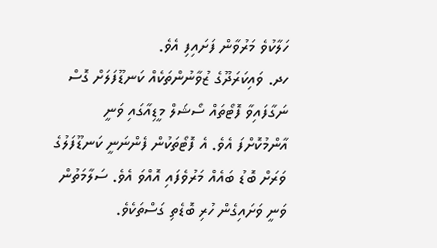ހަލާކުވެ މަރުވާން ފަށައިފި އެވެ.
ހދ. ވައިކަރަދޫގެ ޒުވާނުންތަކެއް ކަނޑޫފަލަށް ގޮސް ނަގާފައިވާ ފޮޓޯތައް ސޯޝަލް މީޑިއާގައި ވަނީ އާންމުކޮށްފަ އެވެ. އެ ފޮޓޯތަކުން ފެންނަނީ ކަނޑޫފަލުގެ ވަރަށް ބޮޑު ބައެއް މަރުވެފައި އޮއްވަ އެވެ. ސަލާމަތުން ވަނީ ވަށައިގެން ހުރި ބޮޑެތި ގަސްތަކެވެ.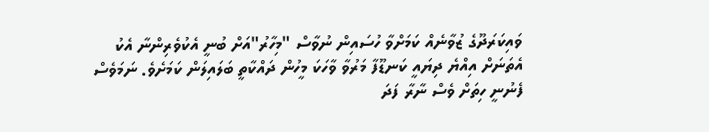ވައިކަރަދޫގެ ޒުވާނެއް ކަމަށްވާ ހުސައިން ނުވާސް "މިހާރު"އަށް ބުނީ އެކުވެރިންނާ އެކު އެތަނަށް އިއްޔެ ދިޔައީ ކަނޑޫފާ މަރުވާ ވާހަކަ މީހުން ދައްކާތީ ބަލައިލަން ކަމަށެވެ. ނަމަވެސް ފެނުނީ ހިތަށް ވެސް ނާރާ ފަދަ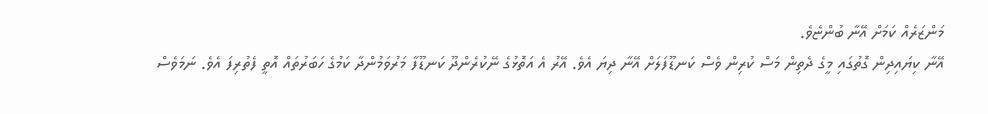މަންޒަރެއް ކަމަށް އޭނާ ބުންޏެވެ.
އޭނާ ކިޔައިދިން ގޮތުގައި މީގެ ދެތިން މަސް ކުރިން ވެސް ކަނޑޫފަލަށް އޭނާ ދިޔަ އެވެ. އޭރު އެ އަތޮޅުގެ ނޭކުރެންދޫ ކަނޑޫފާ މަރުވަމުންދާ ކަމުގެ ހަބަރުތައް އޮތީ ފެތުރިފަ އެވެ. ނަމަވެސް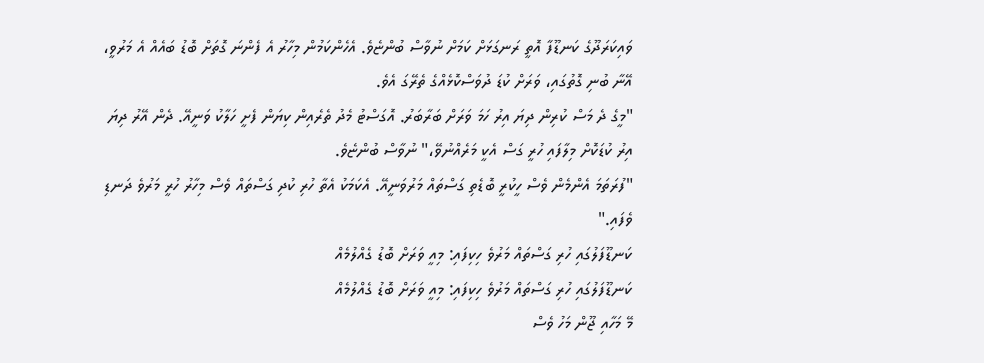ވައިކަރަދޫގެ ކަނޑޫފާ އޮތީ ރަނގަޅަށް ކަމަށް ނުވާސް ބުންޏެވެ. އެހެންކަމުން މިހާރު އެ ފެންނަ ގޮތަށް ބޮޑު ބައެއް އެ މަރުވީ، އޭނާ ބުނި ގޮތުގައި، ވަރަށް ކުޑަ ދުވަސްކޮޅެއްގެ ތެރޭގަ އެވެ.
"މީގެ ދެ މަސް ކުރިން ދިޔަ އިރު ހަމަ ވަރަށް ބަރާބަރު. އޮގަސްޓު މެދު ތެރެއިން ކިޔަން ފެށީ ހަލާކު ވަނީއޭ. ދެން އޭރު ދިޔަ އިރު ކުޑަކޮށް މިލާފައި ހުރީ ގަސް އެކީ މަރެއްނުވޭ،" ނުވާސް ބުންޏެވެ.
"ފުރަތަމަ އެންމެން ވެސް ހީކުރީ ބޮޑެތި ގަސްތައް މަރުވަނީއޭ. އެކަމަކު އެތާ ހުރި ކުދި ގަސްތައް ވެސް މިހާރު ހުރީ މަރުވެ ދަނޑި ވެފައި."
ކަނޑޫފަލުގައި ހުރި ގަސްތައް މަރުވެ ހިކިފައި: މިއީ ވަރަށް ބޮޑު ގެއްލުމެއް
ކަނޑޫފަލުގައި ހުރި ގަސްތައް މަރުވެ ހިކިފައި: މިއީ ވަރަށް ބޮޑު ގެއްލުމެއް
މޭ މަހާއި ޖޫން މަހު ވެސް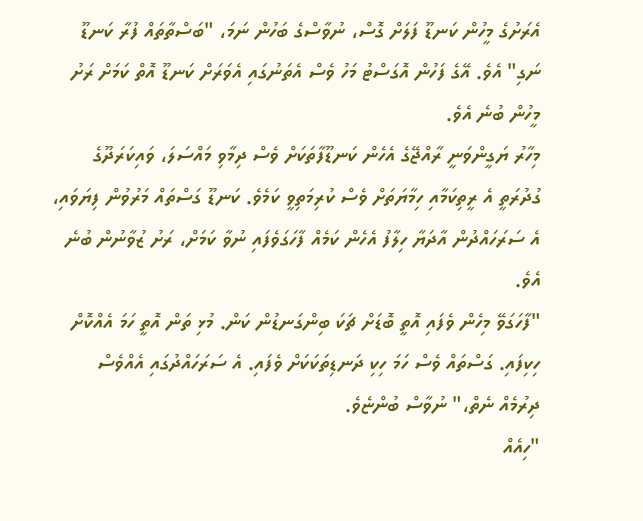އެރަށުގެ މީހުން ކަނޑޫ ފަލަށް ގޮސް، ނުވާސްގެ ބަހުން ނަމަ، "ބަސްތާތައް ފުރާ ކަނޑޫ ނަގި" އެވެ. އޭގެ ފަހުން އޮގަސްޓު މަހު ވެސް އެތަނުގައި އެވަރަށް ކަނޑޫ އޮތް ކަމަށް ރަށު މީހުން ބުނެ އެވެ.
މިހާރު ޔަގީންވަނީ ރާއްޖޭގެ އެހެން ކަނޑޫފާތަކަށް ވެސް ދިމާވި މައްސަލަ، ވައިކަރަދޫގެ ގުދުރަތީ އެ ރީތިކަމާއި ހިމާޔަތަށް ވެސް ކުރިމަތިވީ ކަމެވެ. ކަނޑޫ ގަސްތައް މަރުވުން ފިޔަވައި، އެ ސަރަހައްދުން އާދަޔާ ހިލާފު އެހެން ކަމެއް ފާހަގަވެފައި ނުވާ ކަމަށް، ރަށު ޒުވާނުން ބުނެ އެވެ.
"ފާހަގަވޭ މިހެން ވެފައި އޮތީ ބޮޑަށް ޗަކަ ބިންގަނޑުން ކަން. މުޅި ތަން އޮތީ ހަމަ އެއްކޮށް ހިކިފައި. ގަސްތައް ވެސް ހަމަ ހިކި ދަނޑިތަކަކަށް ވެފައި. އެ ސަރަހައްދުގައި އެއްވެސް ދިރުމެއް ނެތް،" ނުވާސް ބުންޏެވެ.
"ހިއެއް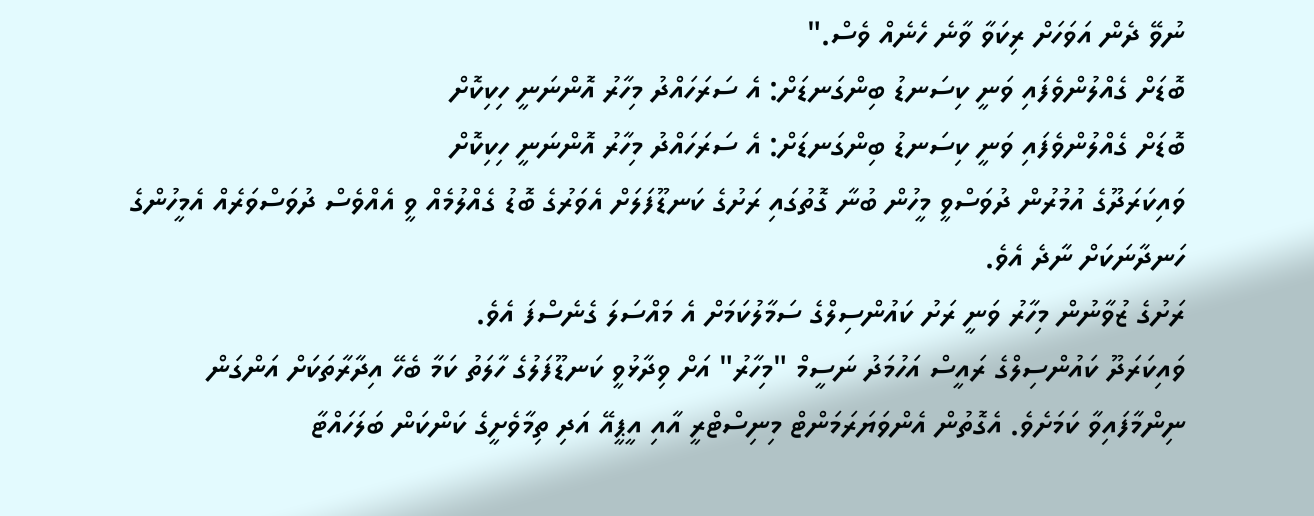ނުވޭ ދެން އަވަހަށް ރިކަވާ ވާނެ ހެނެއް ވެސް."
ބޮޑަށް ގެއްލުންވެފައި ވަނީ ކިސަނޑު ބިންގަނޑަށް: އެ ސަރަހައްދު މިހާރު އޮންނަނީ ހިކިކޮށް
ބޮޑަށް ގެއްލުންވެފައި ވަނީ ކިސަނޑު ބިންގަނޑަށް: އެ ސަރަހައްދު މިހާރު އޮންނަނީ ހިކިކޮށް
ވައިކަރަދޫގެ އުމުރުން ދުވަސްވީ މީހުން ބުނާ ގޮތުގައި ރަށުގެ ކަނޑޫފަލަށް އެވަރުގެ ބޮޑު ގެއްލުމެއް ވީ އެއްވެސް ދުވަސްވަރެއް އެމީހުންގެ ހަނދާނަކަށް ނާދެ އެވެ.
ރަށުގެ ޒުވާނުން މިހާރު ވަނީ ރަށު ކައުންސިލްގެ ސަމާލުކަމަށް އެ މައްސަލަ ގެނެސްފަ އެވެ.
ވައިކަރަދޫ ކައުންސިލްގެ ރައީސް އަހުމަދު ނަސީމް "މިހާރު" އަށް ވިދާޅުވީ ކަނޑޫފަލުގެ ހާލަތު ކަމާ ބެހޭ އިދާރާތަކަށް އަންގަން ނިންމާފައިވާ ކަމަށެވެ. އެގޮތުން އެންވަޔަރަމަންޓް މިނިސްޓްރީ އާއި އީޕީއޭ އަދި ތިމާވެށީގެ ކަންކަން ބަލަހައްޓާ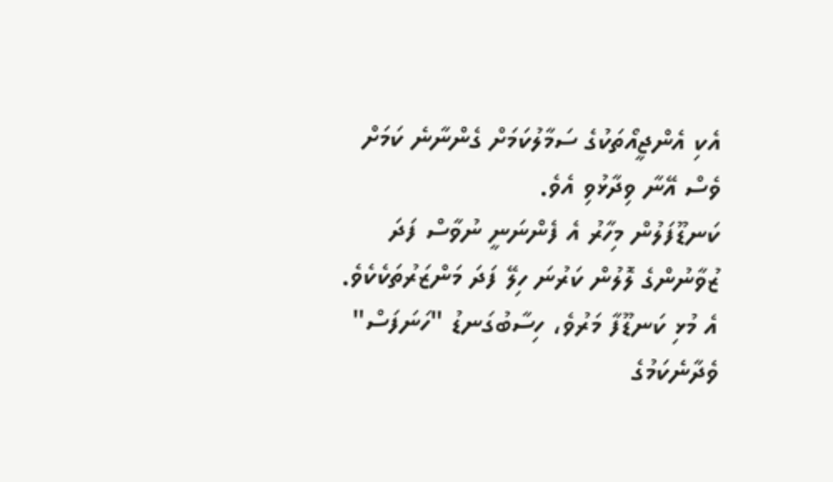އެކި އެންޖީއޯތަކުގެ ސަމާލުކަމަށް ގެންނާނެ ކަމަށް ވެސް އޭނާ ވިދާޅުވި އެވެ.
ކަނޑޫފަލުން މިހާރު އެ ފެންނަނީ ނުވާސް ފަދަ ޒުވާނުންގެ ލޮލުން ކަރުނަ ހިލޭ ފަދަ މަންޒަރުތަކެކެވެ. އެ މުޅި ކަނޑޫފާ މަރުވެ، ހިސާބުގަނޑު "ހަނަފަސް" ވެދާނެކަމުގެ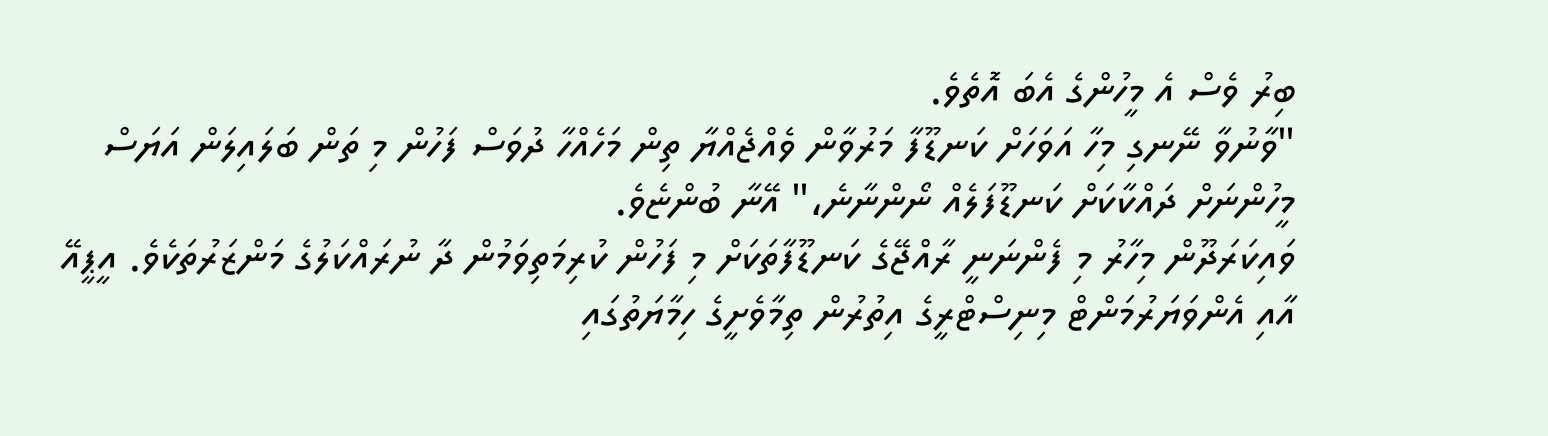ބިރު ވެސް އެ މީހުންގެ އެބަ އޮތެވެ.
"ވާނުވާ ނޭނގި މިހާ އަވަހަށް ކަނޑޫފާ މަރުވާން ވެއްޖެއްޔާ ތިން މަހެއްހާ ދުވަސް ފަހުން މި ތަން ބަލައިލަން އަޔަސް މީހުންނަށް ދައްކާކަށް ކަނޑޫފަލެއް ނޯންނާނެ،" އޭނާ ބުންޏެވެ.
ވައިކަރަދޫން މިހާރު މި ފެންނަނީ ރާއްޖޭގެ ކަނޑޫފާތަކަށް މި ފަހުން ކުރިމަތިވަމުން ދާ ނުރައްކަލުގެ މަންޒަރުތަކެވެ. އީޕީއޭ އާއި އެންވަޔަރުމަންޓް މިނިސްޓްރީގެ އިތުރުން ތިމާވެށީގެ ހިމާޔަތުގައި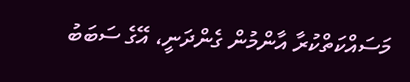މަސައްކަތްކުރާ އާންމުން ގެންދަނީ، އޭގެ ސަބަބު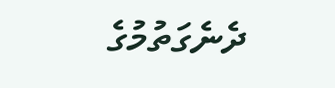ދެނެގަތުމުގެ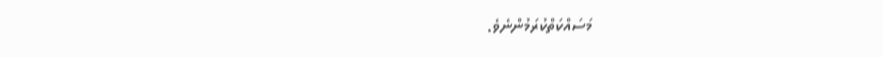މަސައްކަތްކުރަމުންނެވެ.